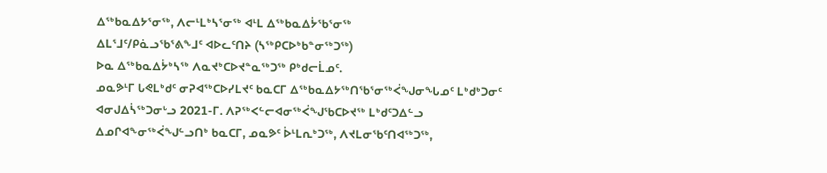ᐃᖅᑲᓇᐃᔭᕐᓂᖅ, ᐱᓕᒻᒪᒃᓴᕐᓂᖅ ᐊᒻᒪ ᐃᖅᑲᓇᐃᔮᖃᕐᓂᖅ
ᐃᒪᕐᒧᑦ/ᑭᓈᓗᖃᕐᕕᖕᒧᑦ ᐊᐅᓚᑦᑎᔨ (ᓴᖅᑭᑕᐅᒃᑲᓐᓂᖅᑐᖅ)
ᐅᓇ ᐃᖅᑲᓇᐃᔮᒃᓴᖅ ᐱᓇᔪᒃᑕᐅᔪᓐᓇᖅᑐᖅ ᑭᒃᑯᓕᒫᓄᑦ.
ᓄᓇᕗᒻᒥ ᒐᕙᒪᒃᑯᑦ ᓂᕈᐊᖅᑕᐅᓯᒪᔪᑦ ᑲᓇᑕᒥ ᐃᖅᑲᓇᐃᔭᖅᑎᖃᕐᓂᖅᐹᖑᓂᖓᓄᑦ ᒪᒃᑯᒃᑐᓂᑦ ᐊᓂᒍᐃᓵᖅᑐᓂᒡᓗ 2021-ᒥ. ᐱᕈᖅᐸᓪᓕᐊᓂᖅᐹᖑᖃᑕᐅᔪᖅ ᒪᒃᑯᑦᑐᐃᓪᓗ ᐃᓄᒋᐊᖕᓂᖅᐹᖑᓪᓗᑎᒃ ᑲᓇᑕᒥ, ᓄᓇᕗᑦ ᐆᒻᒪᕆᒃᑐᖅ, ᐱᔪᒪᓂᖃᑦᑎᐊᖅᑐᖅ,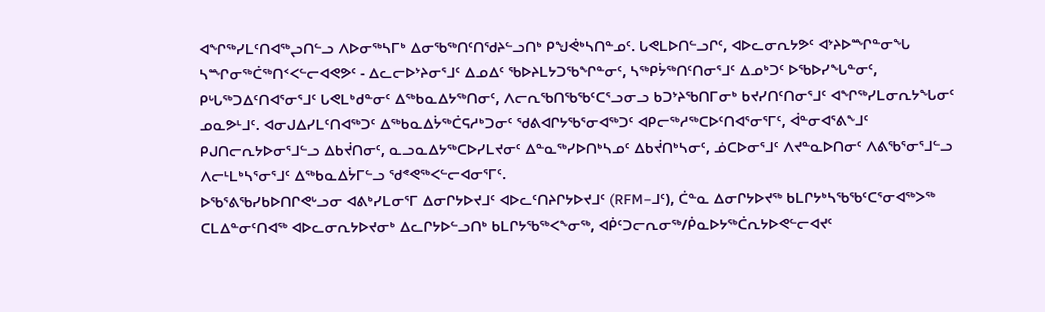ᐊᖏᖅᓯᒪᑦᑎᐊᖅᖢᑎᓪᓗ ᐱᐅᓂᖅᓴᒥᒃ ᐃᓂᖃᖅᑎᑦᑎᖁᔨᓪᓗᑎᒃ ᑭᖑᕚᒃᓴᑎᓐᓄᑦ. ᒐᕙᒪᐅᑎᓪᓗᒋᑦ, ᐊᐅᓚᓂᕆᔭᕗᑦ ᐊᔾᔨᐅᙱᓐᓂᖓ ᓴᙱᓂᖅᑖᖅᑎᑉᐸᓪᓕᐊᕙᕗᑦ - ᐃᓚᓕᐅᔾᔨᓂᕐᒧᑦ ᐃᓄᐃᑦ ᖃᐅᔨᒪᔭᑐᖃᖏᓐᓂᑦ, ᓴᖅᑭᔮᖅᑎᑦᑎᓂᕐᒧᑦ ᐃᓄᒃᑐᑦ ᐅᖃᐅᓯᖓᓐᓂᑦ, ᑭᒡᒐᖅᑐᐃᑦᑎᐊᕐᓂᕐᒧᑦ ᒐᕙᒪᒃᑯᓐᓂᑦ ᐃᖅᑲᓇᐃᔭᖅᑎᓂᑦ, ᐱᓕᕆᖃᑎᖃᖃᑦᑕᕐᓗᓂᓗ ᑲᑐᔾᔨᖃᑎᒥᓂᒃ ᑲᔪᓯᑎᑦᑎᓂᕐᒧᑦ ᐊᖏᖅᓯᒪᓂᕆᔭᖓᓂᑦ ᓄᓇᕗᒻᒧᑦ. ᐊᓂᒍᐃᓯᒪᑦᑎᐊᖅᑐᑦ ᐃᖅᑲᓇᐃᔮᖅᑖᕋᓱᒃᑐᓂᑦ ᖁᕕᐊᒋᔭᖃᕐᓂᐊᖅᑐᑦ ᐊᑭᓕᖅᓱᖅᑕᐅᑦᑎᐊᕐᓂᕐᒥᑦ, ᐋᓐᓂᐊᕐᕕᖕᒧᑦ ᑭᒍᑎᓕᕆᔭᐅᓂᕐᒧᓪᓗ ᐃᑲᔫᑎᓂᑦ, ᓇᓗᓇᐃᔭᖅᑕᐅᓯᒪᔪᓂᑦ ᐃᓐᓇᖅᓯᐅᑎᒃᓴᓄᑦ ᐃᑲᔫᑎᒃᓴᓂᑦ, ᓅᑕᐅᓂᕐᒧᑦ ᐱᔪᓐᓇᐅᑎᓂᑦ ᐱᕕᖃᕐᓂᕐᒧᓪᓗ ᐱᓕᒻᒪᒃᓴᕐᓂᕐᒧᑦ ᐃᖅᑲᓇᐃᔮᒥᓪᓗ ᖁᕝᕙᖅᐸᓪᓕᐊᓂᕐᒥᑦ.
ᐅᖃᕐᕕᖃᓯᑲᐅᑎᒋᕙᒡᓗᓂ ᐊᕕᒃᓯᒪᓂᕐᒥ ᐃᓂᒋᔭᐅᔪᒧᑦ ᐊᐅᓚᑦᑎᔨᒋᔭᐅᔪᒧᑦ (RFM−ᒧᑦ), ᑖᓐᓇ ᐃᓂᒋᔭᐅᔪᖅ ᑲᒪᒋᔭᒃᓴᖃᖃᑦᑕᕐᓂᐊᖅᐳᖅ ᑕᒪᐃᓐᓂᑦᑎᐊᖅ ᐊᐅᓚᓂᕆᔭᐅᔪᓂᒃ ᐃᓚᒋᔭᐅᓪᓗᑎᒃ ᑲᒪᒋᔭᖃᖅᐸᖕᓂᖅ, ᐊᑮᑦᑐᓕᕆᓂᖅ/ᑮᓇᐅᔭᖅᑖᕆᔭᐅᕙᓪᓕᐊᔪᑦ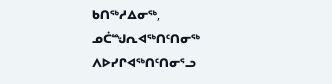ᑲᑎᖅᓱᐃᓂᖅ, ᓄᑖᙳᕆᐊᖅᑎᑦᑎᓂᖅ ᐱᐅᓯᒋᐊᖅᑎᑦᑎᓂᕐᓗ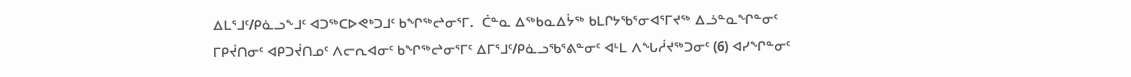ᐃᒪᕐᒧᑦ/ᑭᓈᓗᖕᒧᑦ ᐊᑐᖅᑕᐅᕙᒃᑐᒧᑦ ᑲᖏᖅᖠᓂᕐᒥ.  ᑖᓐᓇ ᐃᖅᑲᓇᐃᔮᖅ ᑲᒪᒋᔭᖃᕐᓂᐊᕐᒥᔪᖅ ᐃᓘᓐᓇᖏᓐᓂᑦ ᒥᑭᔫᑎᓂᑦ ᐊᑭᑐᔫᑎᓄᑦ ᐱᓕᕆᐊᓂᑦ ᑲᖏᖅᖠᓂᕐᒥᑦ ᐃᒥᕐᒧᑦ/ᑭᓈᓗᖃᕐᕕᓐᓂᑦ ᐊᒻᒪ ᐱᖓᓲᔪᖅᑐᓂᑦ (6) ᐊᓯᖏᓐᓂᑦ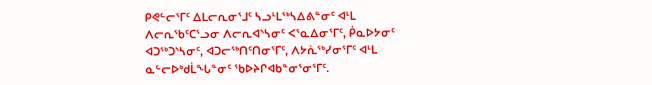ᑭᕙᓪᓕᕐᒥᑦ ᐃᒪᓕᕆᓂᕐᒧᑦ ᓴᓗᒻᒪᖅᓴᐃᕕᓐᓂᑦ ᐊᒻᒪ ᐱᓕᕆᖃᑦᑕᕐᓗᓂ ᐱᓕᕆᐊᔅᓴᓂᑦ ᐸᕐᓇᐃᓂᕐᒥᑦ, ᑮᓇᐅᔭᓂᑦ ᐊᑐᖅᑐᔅᓴᓂᑦ, ᐊᑐᓕᖅᑎᑦᑎᓂᕐᒥᑦ, ᐱᔭᕇᖅᓯᓂᕐᒥᑦ ᐊᒻᒪ ᓇᓪᓕᐅᒃᑯᒫᖓᓐᓂᑦ ᖃᐅᔨᒋᐊᑲᓐᓂᕐᓂᕐᒥᑦ.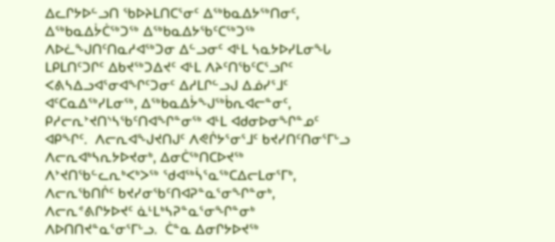ᐃᓚᒋᔭᐅᓪᓗᑎ ᖃᐅᔨᒪᑎᑕᕐᓂᑦ ᐃᖅᑲᓇᐃᔭᖅᑎᓂᑦ, ᐃᖅᑲᓇᐃᔮᑖᖅᑐᖅ ᐃᖅᑲᓇᐃᔭᖃᑦᑕᖅᑐᖅ ᐱᐅᓛᖑᑎᑦᑎᓇᓱᐊᖅᑐᓂ ᐃᓪᓗᓂᑦ ᐊᒻᒪ ᓴᓇᔭᐅᓯᒪᓂᖓ ᒪᑭᒪᑎᑦᑐᒋᑦ ᐃᑲᔪᖅᑐᐃᔪᑦ ᐊᒻᒪ ᐱᔨᑦᑎᖃᑦᑕᕐᓗᒋᑦ ᐸᕕᓴᐃᓗᐊᕐᓂᐊᖏᑦᑐᓂᑦ ᐃᓱᒪᒋᓪᓗᒍ ᐃᓅᓯᕐᒧᑦ ᐊᑦᑕᓇᐃᖅᓯᒪᓂᖅ, ᐃᖅᑲᓇᐃᔮᖑᖅᑳᕆᐊᓕᓐᓂᑦ, ᑭᓱᓕᕆᔾᔪᑎᔅᓴᖃᑦᑎᐊᖏᓐᓂᖅ ᐊᒻᒪ ᐊᑯᓂᐅᓂᖏᓐᓄᑦ ᐊᑭᖏᑦ.  ᐱᓕᕆᐊᖑᔪᑎᒍᑦ ᐱᕙᒌᔭᕐᓂᕐᒧᑦ ᑲᔪᓯᑎᑦᑎᓂᕐᒥᒡᓗ ᐱᓕᕆᐊᒃᓴᕆᔭᐅᔪᓂᒃ, ᐃᓂᑖᖅᑎᑕᐅᔪᖅ ᐱᔾᔪᑎᖃᓪᓚᕆᒃᐸᒃᐳᖅ ᖁᐊᖅᓵᕐᓇᖅᑕᐃᓕᒪᓂᕐᒥᒃ, ᐱᓕᕆᖃᑎᒌᑦ ᑲᔪᓯᓂᖃᑦᑎᐊᕈᓐᓇᕐᓂᖏᓐᓂᒃ, ᐱᓕᕆᕝᕕᒋᔭᐅᔪᑦ ᓈᒻᒪᒃᓴᕈᓐᓇᕐᓂᖏᓐᓂᒃ ᐱᐅᑎᑎᔪᓐᓇᕐᓂᕐᒥᒡᓗ.  ᑖᓐᓇ ᐃᓂᒋᔭᐅᔪᖅ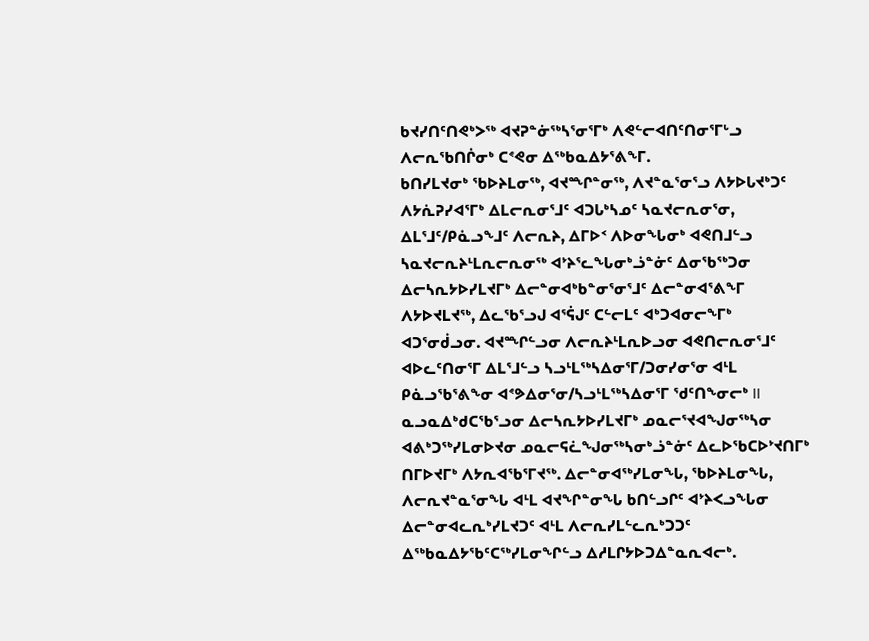ᑲᔪᓯᑎᑦᑎᕙᒃᐳᖅ ᐊᔪᕈᓐᓃᖅᓴᕐᓂᕐᒥᒃ ᐱᕙᓪᓕᐊᑎᑦᑎᓂᕐᒥᒡᓗ ᐱᓕᕆᖃᑎᒌᓂᒃ ᑕᕝᕙᓂ ᐃᖅᑲᓇᐃᔭᕐᕕᖕᒥ.
ᑲᑎᓯᒪᔪᓂᒃ ᖃᐅᔨᒪᓂᖅ, ᐊᔪᙱᓐᓂᖅ, ᐱᔪᓐᓇᕐᓂᕐᓗ ᐱᔭᐅᒐᔪᒃᑐᑦ ᐱᔭᕇᕈᓯᐊᕐᒥᒃ ᐃᒪᓕᕆᓂᕐᒧᑦ ᐊᑐᒐᒃᓴᓄᑦ ᓴᓇᔪᓕᕆᓂᕐᓂ, ᐃᒪᕐᒧᑦ/ᑭᓈᓗᖕᒧᑦ ᐱᓕᕆᔨ, ᐃᒥᐅᑉ ᐱᐅᓂᖓᓂᒃ ᐊᕙᑎᒧᓪᓗ ᓴᓇᔪᓕᕆᔨᒻᒪᕆᓕᕆᓂᖅ ᐊᔾᔨᕐᓚᖓᓂᒃᓘᓐᓃᑦ ᐃᓂᖃᖅᑐᓂ ᐃᓕᓴᕆᔭᐅᓯᒪᔪᒥᒃ ᐃᓕᓐᓂᐊᒃᑲᓐᓂᕐᓂᕐᒧᑦ ᐃᓕᓐᓂᐊᕐᕕᖕᒥ ᐱᔭᐅᔪᒪᔪᖅ, ᐃᓚᖃᕐᓗᒍ ᐊᕐᕌᒍᑦ ᑕᓪᓕᒪᑦ ᐊᒃᑐᐊᓂᓕᖕᒥᒃ ᐊᑐᕐᓂᑰᓗᓂ. ᐊᔪᙱᓪᓗᓂ ᐱᓕᕆᔨᒻᒪᕆᐅᓗᓂ ᐊᕙᑎᓕᕆᓂᕐᒧᑦ ᐊᐅᓚᑦᑎᓂᕐᒥ ᐃᒪᕐᒧᓪᓗ ᓴᓗᒻᒪᖅᓴᐃᓂᕐᒥ/ᑐᓂᓯᓂᕐᓂ ᐊᒻᒪ ᑭᓈᓗᖃᕐᕕᖕᓂ ᐊᕝᕗᐃᓂᕐᓂ/ᓴᓗᒻᒪᖅᓴᐃᓂᕐᒥ ᖁᑦᑎᖕᓂᓕᒃ II ᓇᓗᓇᐃᒃᑯᑕᖃᕐᓗᓂ ᐃᓕᓴᕆᔭᐅᓯᒪᔪᒥᒃ ᓄᓇᓕᕐᔪᐊᖑᓂᖅᓴᓂ ᐊᕕᒃᑐᖅᓯᒪᓂᐅᔪᓂ ᓄᓇᓕᕋᓛᖑᓂᖅᓴᓂᒃᓘᓐᓃᑦ ᐃᓚᐅᖃᑕᐅᔾᔪᑎᒥᒃ ᑎᒥᐅᔪᒥᒃ ᐱᔭᕆᐊᖃᕐᒥᔪᖅ. ᐃᓕᓐᓂᐊᖅᓯᒪᓂᖓ, ᖃᐅᔨᒪᓂᖓ, ᐱᓕᕆᔪᓐᓇᕐᓂᖓ ᐊᒻᒪ ᐊᔪᖏᓐᓂᖓ ᑲᑎᓪᓗᒋᑦ ᐊᔾᔨᐸᓗᖓᓂ ᐃᓕᓐᓂᐊᓚᕆᒃᓯᒪᔪᑐᑦ ᐊᒻᒪ ᐱᓕᕆᓯᒪᓪᓚᕆᒃᑐᑐᑦ ᐃᖅᑲᓇᐃᔭᖃᑦᑕᖅᓯᒪᓂᖏᓪᓗ ᐃᓱᒪᒋᔭᐅᑐᐃᓐᓇᕆᐊᓕᒃ.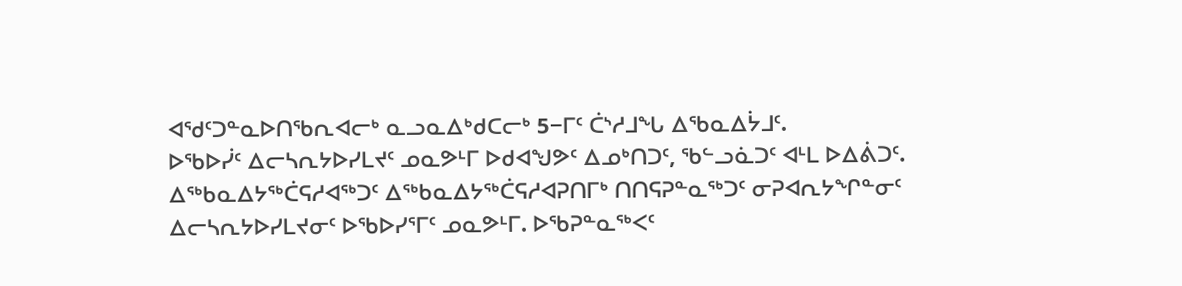ᐊᖁᑦᑐᓐᓇᐅᑎᖃᕆᐊᓕᒃ ᓇᓗᓇᐃᒃᑯᑕᓕᒃ 5−ᒥᑦ ᑖᔅᓱᒧᖓ ᐃᖃᓇᐃᔮᒧᑦ.
ᐅᖃᐅᓰᑦ ᐃᓕᓴᕆᔭᐅᓯᒪᔪᑦ ᓄᓇᕗᒻᒥ ᐅᑯᐊᖑᕗᑦ ᐃᓄᒃᑎᑐᑦ, ᖃᓪᓗᓈᑐᑦ ᐊᒻᒪ ᐅᐃᕖᑐᑦ. ᐃᖅᑲᓇᐃᔭᖅᑖᕋᓱᐊᖅᑐᑦ ᐃᖅᑲᓇᐃᔭᖅᑖᕋᓱᐊᕈᑎᒥᒃ ᑎᑎᕋᕈᓐᓇᖅᑐᑦ ᓂᕈᐊᕆᔭᖏᓐᓂᑦ ᐃᓕᓴᕆᔭᐅᓯᒪᔪᓂᑦ ᐅᖃᐅᓯᕐᒥᑦ ᓄᓇᕗᒻᒥ. ᐅᖃᕈᓐᓇᖅᐸᑦ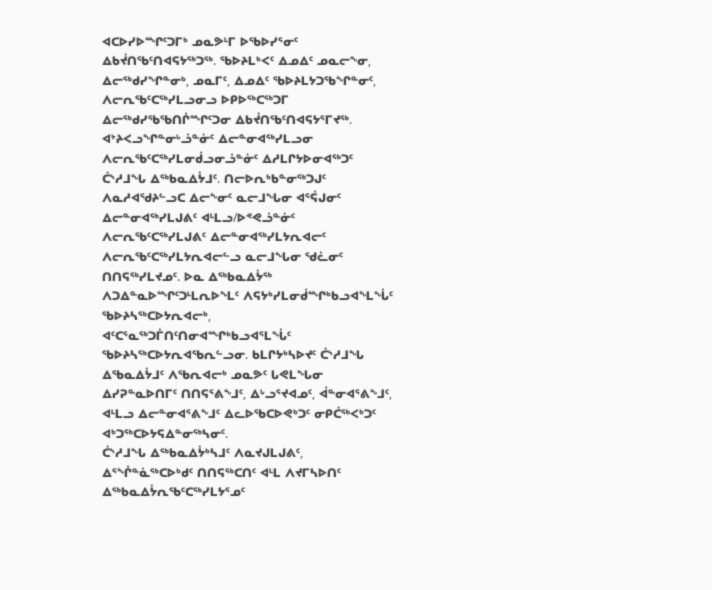ᐊᑕᐅᓯᐅᙱᑦᑐᒥᒃ ᓄᓇᕗᒻᒥ ᐅᖃᐅᓯᕐᓂᑦ ᐃᑲᔫᑎᖃᑦᑎᐊᕋᔭᖅᑐᖅ. ᖃᐅᔨᒪᒃᐸᑦ ᐃᓄᐃᑦ ᓄᓇᓕᖕᓂ, ᐃᓕᖅᑯᓯᖏᓐᓂᒃ, ᓄᓇᒥᑦ, ᐃᓄᐃᑦ ᖃᐅᔨᒪᔭᑐᖃᖏᓐᓂᑦ, ᐱᓕᕆᖃᑦᑕᖅᓯᒪᓗᓂᓗ ᐅᑭᐅᖅᑕᖅᑐᒥ ᐃᓕᖅᑯᓯᖃᖃᑎᒌᙱᑦᑐᓂ ᐃᑲᔫᑎᖃᑦᑎᐊᕋᔭᕐᒥᔪᖅ.
ᐊᔾᔨᐸᓗᖏᓐᓂᒡᓘᓐᓃᑦ ᐃᓕᓐᓂᐊᖅᓯᒪᓗᓂ ᐱᓕᕆᖃᑦᑕᖅᓯᒪᓂᑰᓗᓂᓘᓐᓃᑦ ᐃᓱᒪᒋᔭᐅᓂᐊᖅᑐᑦ ᑖᔅᓱᒧᖓ ᐃᖅᑲᓇᐃᔮᒧᑦ. ᑎᓕᐅᕆᒃᑲᓐᓂᖅᑐᒍᑦ ᐱᓇᓱᐊᖁᔨᓪᓗᑕ ᐃᓕᖕᓂᑦ ᓇᓕᒧᖓᓂ ᐊᕐᕌᒍᓂᑦ ᐃᓕᓐᓂᐊᖅᓯᒪᒍᕕᑦ ᐊᒻᒪᓗ/ᐅᕝᕙᓘᓐᓃᑦ ᐱᓕᕆᖃᑦᑕᖅᓯᒪᒍᕕᑦ ᐃᓕᓐᓂᐊᖅᓯᒪᔭᕆᐊᓕᑦ ᐱᓕᕆᖃᑦᑕᖅᓯᒪᔭᕆᐊᓕᓪᓗ ᓇᓕᒧᖓᓂ ᖁᓛᓂᑦ ᑎᑎᕋᖅᓯᒪᔪᓄᑦ. ᐅᓇ ᐃᖅᑲᓇᐃᔮᖅ ᐱᑐᐃᓐᓇᐅᙱᑦᑐᒻᒪᕆᐅᖕᒪᑦ ᐱᕋᔭᒃᓯᒪᓂᑰᙱᒃᑲᓗᐊᖕᒪᖔᑦ ᖃᐅᔨᓴᖅᑕᐅᔭᕆᐊᓕᒃ, ᐊᑦᑕᕐᓇᖅᑐᒦᑎᑦᑎᓂᐊᙱᒃᑲᓗᐊᕐᒪᖔᑦ ᖃᐅᔨᓴᖅᑕᐅᔭᕆᐊᖃᕆᓪᓗᓂ. ᑲᒪᒋᔭᒃᓴᐅᔪᑦ ᑖᔅᓱᒧᖓ ᐃᖃᓇᐃᔮᒧᑦ ᐱᖃᕆᐊᓕᒃ ᓄᓇᕗᑦ ᒐᕙᒪᖓᓂ ᐃᓯᕈᓐᓇᐅᑎᒥᑦ ᑎᑎᕋᕐᕕᖕᒧᑦ, ᐃᒡᓗᕐᔪᐊᓄᑦ, ᐋᓐᓂᐊᕐᕕᖕᒧᑦ, ᐊᒻᒪᓗ ᐃᓕᓐᓂᐊᕐᕕᖕᒧᑦ ᐃᓚᐅᖃᑕᐅᕙᒃᑐᑦ ᓂᑭᑖᖅᐸᒃᑐᑦ ᐊᒃᑐᖅᑕᐅᔭᕋᐃᓐᓂᖅᓴᓂᑦ.
ᑖᔅᓱᒧᖓ ᐃᖅᑲᓇᐃᔮᒃᓴᒧᑦ ᐱᓇᔪᒍᒪᒍᕕᑦ, ᐃᕐᖐᓐᓈᖅᑕᐅᒃᑯᑦ ᑎᑎᕋᖅᑕᑎᑦ ᐊᒻᒪ ᐱᔪᒥᓴᐅᑎᑦ ᐃᖅᑲᓇᐃᔮᕆᖃᑦᑕᖅᓯᒪᔭᕐᓄᑦ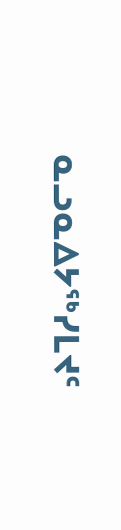ᓇᓗᓇᐃᔭᖅᓯᒪᔪᑦ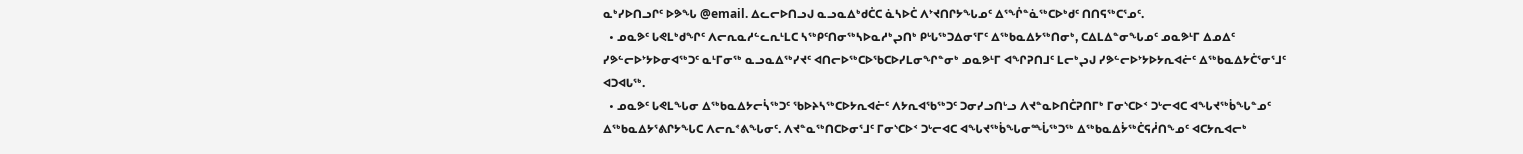ᓇᒃᓯᐅᑎᓗᒋᑦ ᐅᕗᖓ @email. ᐃᓚᓕᐅᑎᓗᒍ ᓇᓗᓇᐃᒃᑯᑖᑕ ᓈᓴᐅᑖ ᐱᔾᔪᑎᒋᔭᖓᓄᑦ ᐃᕐᖐᓐᓈᖅᑕᐅᒃᑯᑦ ᑎᑎᕋᖅᑕᕐᓄᑦ.
  • ᓄᓇᕗᑦ ᒐᕙᒪᒃᑯᖏᑦ ᐱᓕᕆᓇᓱᓪᓚᕆᒻᒪᑕ ᓴᖅᑭᑦᑎᓂᖅᓴᐅᓇᓱᒃᖢᑎᒃ ᑭᒡᒐᖅᑐᐃᓂᕐᒥᑦ ᐃᖅᑲᓇᐃᔭᖅᑎᓂᒃ, ᑕᐃᒪᐃᓐᓂᖓᓄᑦ ᓄᓇᕗᒻᒥ ᐃᓄᐃᑦ ᓯᕗᓪᓕᐅᔾᔭᐅᓂᐊᖅᑐᑦ ᓇᒻᒥᓂᖅ ᓇᓗᓇᐃᖅᓯᔪᑦ ᐊᑎᓕᐅᖅᑕᐅᖃᑕᐅᓯᒪᓂᖏᓐᓂᒃ ᓄᓇᕗᒻᒥ ᐊᖏᕈᑎᒧᑦ ᒪᓕᒃᖢᒍ ᓯᕗᓪᓕᐅᔾᔭᐅᔭᕆᐊᓖᑦ ᐃᖅᑲᓇᐃᔭᑖᕐᓂᕐᒧᑦ ᐊᑐᐊᒐᖅ.
  • ᓄᓇᕗᑦ ᒐᕙᒪᖓᓂ ᐃᖅᑲᓇᐃᔭᓕᓵᖅᑐᑦ ᖃᐅᔨᓴᖅᑕᐅᔭᕆᐊᓖᑦ ᐱᔭᕆᐊᖃᖅᑐᑦ ᑐᓂᓯᓗᑎᒡᓗ ᐱᔪᓐᓇᐅᑎᑖᕈᑎᒥᒃ ᒥᓂᔅᑕᐅᑉ ᑐᒡᓕᐊᑕ ᐊᖓᔪᖅᑳᖓᓐᓄᑦ ᐃᖅᑲᓇᐃᔭᕐᕕᒋᔭᖓᑕ ᐱᓕᕆᕝᕕᖓᓂᑦ. ᐱᔪᓐᓇᖅᑎᑕᐅᓂᕐᒧᑦ ᒥᓂᔅᑕᐅᑉ ᑐᒡᓕᐊᑕ ᐊᖓᔪᖅᑳᖓᓂᙶᖅᑐᖅ ᐃᖅᑲᓇᐃᔮᖅᑖᕋᓲᑎᖕᓄᑦ ᐊᑕᔭᕆᐊᓕᒃ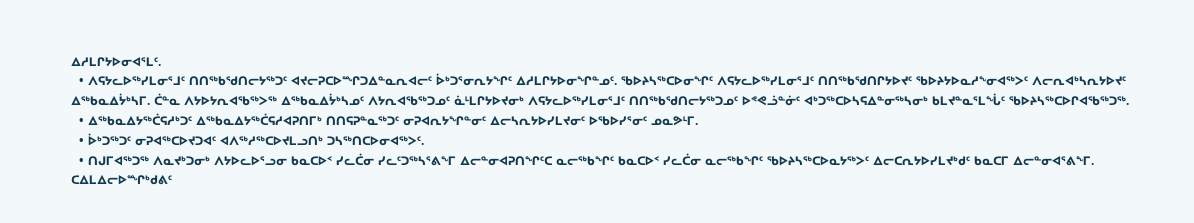ᐃᓱᒪᒋᔭᐅᓂᐊᕐᒪᑦ.
  • ᐱᕋᔭᓚᐅᖅᓯᒪᓂᕐᒧᑦ ᑎᑎᖅᑲᖁᑎᓕᔭᖅᑐᑦ ᐊᔪᓕᕈᑕᐅᙱᑐᐃᓐᓇᕆᐊᓕᑦ ᐆᒃᑐᕐᓂᕆᔭᖏᑦ ᐃᓱᒪᒋᔭᐅᓂᖏᓐᓄᑦ. ᖃᐅᔨᓴᖅᑕᐅᓂᖏᑦ ᐱᕋᔭᓚᐅᖅᓯᒪᓂᕐᒧᑦ ᑎᑎᖅᑲᖁᑎᒋᔭᐅᔪᑦ ᖃᐅᔨᔭᐅᓇᓱᖕᓂᐊᖅᐳᑦ ᐱᓕᕆᐊᒃᓴᕆᔭᐅᔪᑦ ᐃᖅᑲᓇᐃᔮᒃᓴᒥ. ᑖᓐᓇ ᐱᔭᐅᔭᕆᐊᖃᖅᐳᖅ ᐃᖅᑲᓇᐃᔮᒃᓴᓄᑦ ᐱᔭᕆᐊᖃᖅᑐᓄᑦ ᓈᒻᒪᒋᔭᐅᔪᓂᒃ ᐱᕋᔭᓚᐅᖅᓯᒪᓂᕐᒧᑦ ᑎᑎᖅᑲᖁᑎᓕᔭᖅᑐᓄᑦ ᐅᕝᕙᓘᓐᓃᑦ ᐊᒃᑐᖅᑕᐅᓴᕋᐃᓐᓂᖅᓴᓂᒃ ᑲᒪᔪᓐᓇᕐᒪᖔᑦ ᖃᐅᔨᓴᖅᑕᐅᒋᐊᖃᖅᑐᖅ.
  • ᐃᖅᑲᓇᐃᔭᖅᑖᕋᓱᒃᑐᑦ ᐃᖅᑲᓇᐃᔭᖅᑖᕋᓱᐊᕈᑎᒥᒃ ᑎᑎᕋᕈᓐᓇᖅᑐᑦ ᓂᕈᐊᕆᔭᖏᓐᓂᑦ ᐃᓕᓴᕆᔭᐅᓯᒪᔪᓂᑦ ᐅᖃᐅᓯᕐᓂᑦ ᓄᓇᕗᒻᒥ.
  • ᐆᒃᑐᖅᑐᑦ ᓂᕈᐊᖅᑕᐅᔪᑐᐊᑦ ᐊᐱᖅᓱᖅᑕᐅᔪᒪᓗᑎᒃ ᑐᓴᖅᑎᑕᐅᓂᐊᖅᐳᑦ.
  • ᑎᒍᒥᐊᖅᑐᖅ ᐱᓇᔪᒃᑐᓂᒃ ᐱᔭᐅᓚᐅᕐᓗᓂ ᑲᓇᑕᐅᑉ ᓯᓚᑖᓂ ᓯᓚᑦᑐᖅᓴᕐᕕᖕᒥ ᐃᓕᓐᓂᐊᕈᑎᖏᑦᑕ ᓇᓕᖅᑲᖏᑦ ᑲᓇᑕᐅᑉ ᓯᓚᑖᓂ ᓇᓕᖅᑲᖏᑦ ᖃᐅᔨᓴᖅᑕᐅᓇᔭᖅᐳᑦ ᐃᓕᑕᕆᔭᐅᓯᒪᔪᒃᑯᑦ ᑲᓇᑕᒥ ᐃᓕᓐᓂᐊᕐᕕᖕᒥ.  ᑕᐃᒪᐃᓕᐅᙱᒃᑯᕕᑦ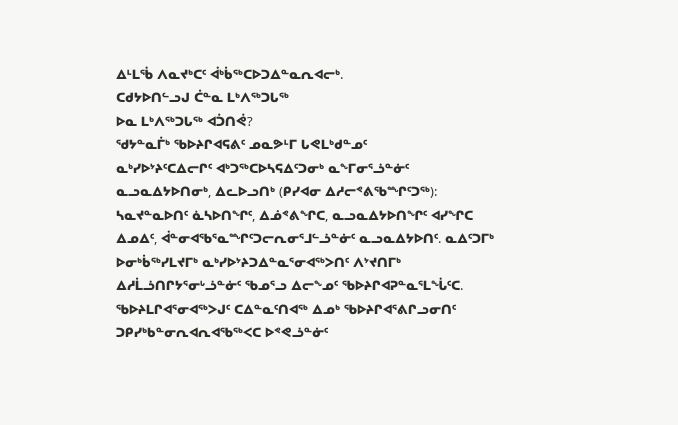ᐃᒻᒪᖄ ᐱᓇᔪᒃᑕᑦ ᐋᒃᑳᖅᑕᐅᑐᐃᓐᓇᕆᐊᓕᒃ.
ᑕᑯᔭᐅᑎᓪᓗᒍ ᑖᓐᓇ ᒪᒃᐱᖅᑐᒐᖅ
ᐅᓇ ᒪᒃᐱᖅᑐᒐᖅ ᐊᑑᑎᕚ?
ᖁᔭᓐᓇᒦᒃ ᖃᐅᔨᒋᐊᕋᕕᑦ ᓄᓇᕗᒻᒥ ᒐᕙᒪᒃᑯᓐᓄᑦ
ᓇᒃᓯᐅᔾᔨᑦᑕᐃᓕᒋᑦ ᐊᒃᑐᖅᑕᐅᓴᕋᐃᑦᑐᓂᒃ ᓇᖕᒥᓂᕐᓘᓐᓃᑦ ᓇᓗᓇᐃᔭᐅᑎᓂᒃ, ᐃᓚᐅᓗᑎᒃ (ᑭᓯᐊᓂ ᐃᓱᓕᕝᕕᖃᙱᑦᑐᖅ): ᓴᓇᔪᓐᓇᐅᑎᑦ ᓈᓴᐅᑎᖏᑦ, ᐃᓅᕝᕕᖏᑕ, ᓇᓗᓇᐃᔭᐅᑎᖏᑦ ᐊᓯᖏᑕ ᐃᓄᐃᑦ, ᐋᓐᓂᐊᖃᕐᓇᙱᑦᑐᓕᕆᓂᕐᒧᓪᓘᓐᓃᑦ ᓇᓗᓇᐃᔭᐅᑎᑦ. ᓇᐃᑦᑐᒥᒃ ᐅᓂᒃᑳᖅᓯᒪᔪᒥᒃ ᓇᒃᓯᐅᔾᔨᑐᐃᓐᓇᕐᓂᐊᖅᐳᑎᑦ ᐱᔾᔪᑎᒥᒃ ᐃᓱᒫᓘᑎᒋᔭᕐᓂᒡᓘᓐᓃᑦ ᖃᓄᕐᓗ ᐃᓕᖕᓄᑦ ᖃᐅᔨᒋᐊᕈᓐᓇᕐᒪᖔᑦᑕ. ᖃᐅᔨᒪᒋᐊᕐᓂᐊᖅᐳᒍᑦ ᑕᐃᓐᓇᑦᑎᐊᖅ ᐃᓄᒃ ᖃᐅᔨᒋᐊᕐᕕᒋᓗᓂᑎᑦ ᑐᑭᓯᒃᑲᓐᓂᕆᐊᕆᐊᖃᖅᐸᑕ ᐅᕝᕙᓘᓐᓃᑦ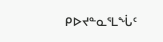ᑭᐅᔪᓐᓇᕐᒪᖔᑦ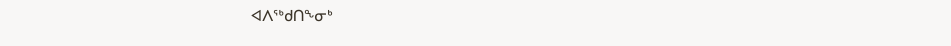ᐊᐱᖅᑯᑎᖕᓂᒃ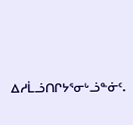ᐃᓱᒫᓘᑎᒋᔭᕐᓂᒡᓘᓐᓃᑦ.